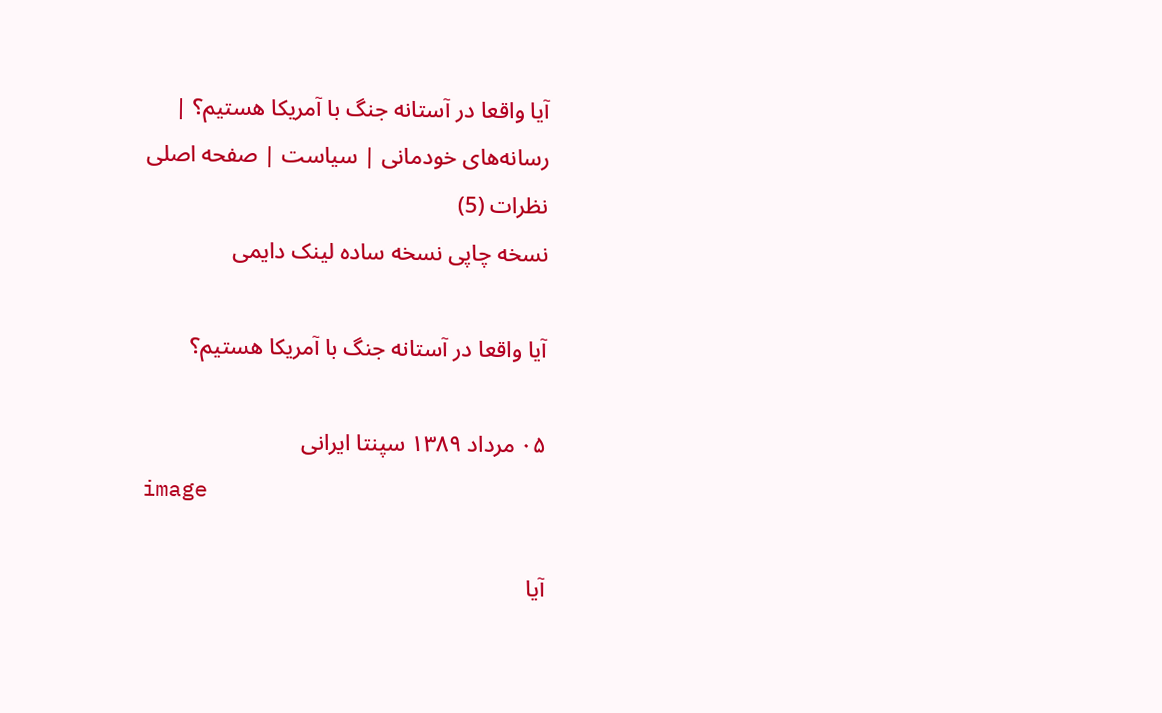آیا واقعا در آستانه جنگ با آمریکا هستیم؟ | رسانه‌های خودمانی | سیاست | صفحه اصلی
نظرات (5)
نسخه چاپی نسخه ساده لینک دایمی

آیا واقعا در آستانه جنگ با آمریکا هستیم؟

۰۵ مرداد ۱۳۸۹ سپنتا ایرانی
image

آیا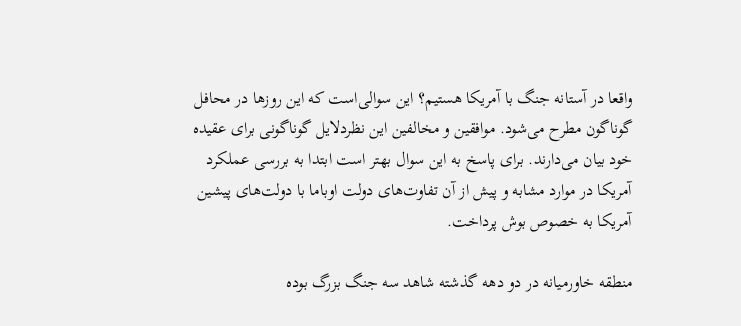واقعا در آستانه جنگ با آمریکا هستیم؟ این سوالی‌است که این روزها در محافل گوناگون مطرح می‌شود. موافقین و مخالفین این نظردلایل گوناگونی برای عقیده خود بیان می‌دارند. برای پاسخ به این سوال بهتر است ابتدا به بررسی عملکرد آمریکا در موارد مشابه و پیش از آن تفاوت‌های دولت اوباما با دولت‌های پیشین آمریکا به خصوص بوش پرداخت.

منطقه خاورمیانه در دو دهه گذشته شاهد سه جنگ بزرگ بوده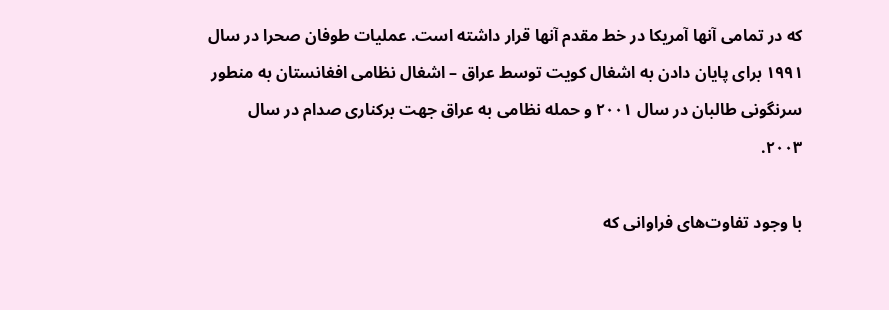که در تمامی آنها آمریکا در خط مقدم آنها قرار داشته است. عملیات طوفان صحرا در سال ۱۹۹۱ برای پایان دادن به اشغال کویت توسط عراق – اشغال نظامی افغانستان به منطور سرنگونی طالبان در سال ۲۰۰۱ و حمله نظامی به عراق جهت برکناری صدام در سال ۲۰۰۳.

با وجود تفاوت‌های فراوانی که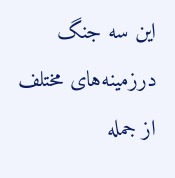این سه جنگ درزمینه‌های مختلف از جمله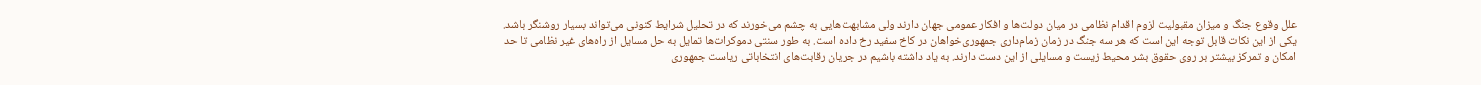علل وقوع جنگ و میزان مقبولیت لزوم اقدام نظامی در میان دولت‌ها و افکار عمومی جهان دارند ولی مشابهت‌هایی به چشم می‌خورند که در تحلیل شرایط کنونی می‌تواند بسیار روشنگر باشد. یکی از این نکات قابل توجه این است که هر سه جنگ در زمان زمام‌داری جمهوری‌خواهان در کاخ سفید رخ داده است. به طور سنتی دموکرات‌ها تمایل به حل مسایل از راه‌های غیر نظامی تا حد امکان و تمرکز بیشتر بر روی حقوق بشر محیط زیست و مسایلی از این دست دارند. به یاد داشته باشیم در جریان رقابت‌های انتخاباتی ریاست جمهوری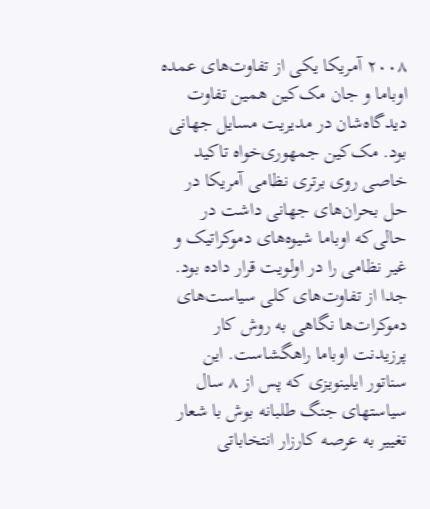۲۰۰۸ آمریکا یکی از تفاوت‌های عمده اوباما و جان مک‌کین همین تفاوت دیدگاه‌شان در مدیریت مسایل جهانی بود. مک‌کین جمهوری‌خواه تاکید خاصی روی برتری نظامی آمریکا در حل بحران‌های جهانی داشت در حالی‌که اوباما شیوه‌های دموکراتیک و غیر نظامی را در اولویت قرار داده بود. جدا از تفاوت‌های کلی سیاست‌های دموکرات‌ها نگاهی به روش کار پرزیدنت اوباما راهگشاست. این سناتور ایلینویزی که پس از ۸ سال سیاستهای جنگ طلبانه بوش با شعار تغییر به عرصه کارزار انتخاباتی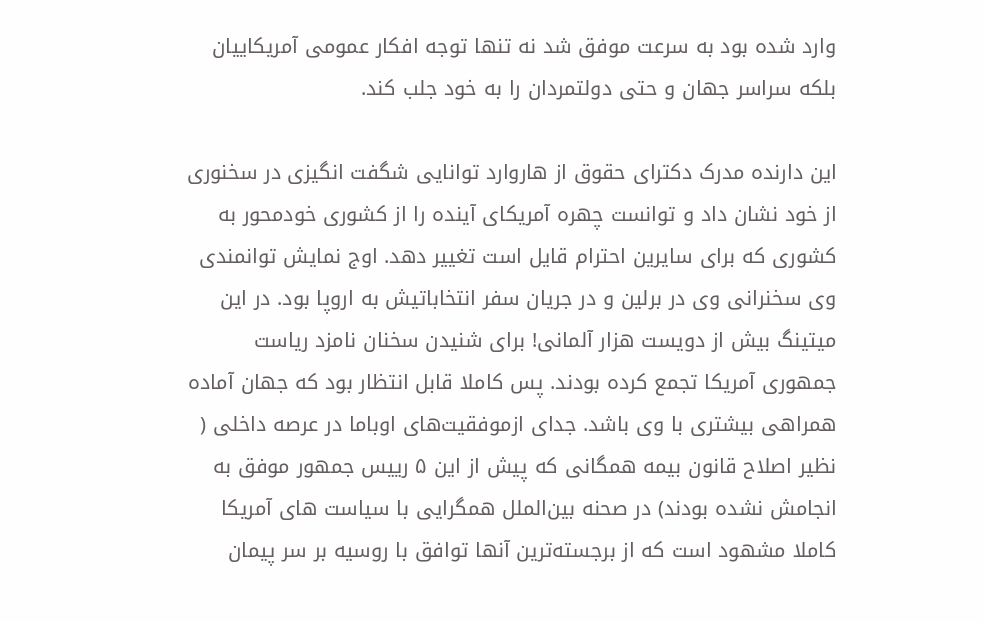وارد شده بود به سرعت موفق شد نه تنها توجه افکار عمومی آمریکاییان بلکه سراسر جهان و حتی دولتمردان را به خود جلب کند.

این دارنده مدرک دکترای حقوق از هاروارد توانایی شگفت انگیزی در سخنوری از خود نشان داد و توانست چهره آمریکای آینده را از کشوری خودمحور به کشوری که برای سایرین احترام قایل است تغییر دهد. اوج نمایش توانمندی وی سخنرانی وی در برلین و در جریان سفر انتخاباتیش به اروپا بود. در این میتینگ بیش از دویست هزار آلمانی! برای شنیدن سخنان نامزد ریاست جمهوری آمریکا تجمع کرده بودند. پس کاملا قابل انتظار بود که جهان آماده همراهی بیشتری با وی باشد. جدای ازموفقیت‌های اوباما در عرصه داخلی ( نظیر اصلاح قانون بیمه همگانی که پیش از این ۵ رییس جمهور موفق به انجامش نشده بودند) در صحنه بین‌الملل همگرایی با سیاست های آمریکا کاملا مشهود است که از برجسته‌ترین آنها توافق با روسیه بر سر پیمان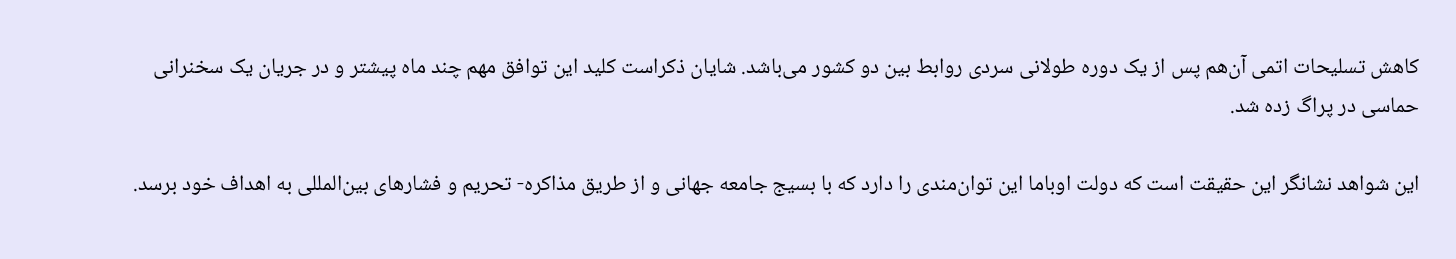کاهش تسلیحات اتمی آن‌هم پس از یک دوره طولانی سردی روابط بین دو کشور می‌باشد. شایان ذکراست کلید این توافق مهم چند ماه پیشتر و در جریان یک سخنرانی حماسی در پراگ زده شد.

این شواهد نشانگر این حقیقت است که دولت اوباما این توان‌مندی را دارد که با بسیج جامعه جهانی و از طریق مذاکره- تحریم و فشارهای بین‌المللی به اهداف خود برسد.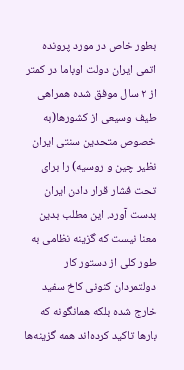بطور خاص در مورد پرونده اتمی ایران دولت اوباما در کمتر از ۲ سال موفق شده همراهی طیف وسیعی از کشورها(به خصوص متحدین سنتی ایران نظیر چین و روسیه) را برای تحت فشار قرار دادن ایران بدست آورد. این مطلب بدین معنا نیست که گزینه نظامی به طور کلی از دستور کار دولتمردان کنونی کاخ سفید خارج شده بلکه همانگونه که بارها تاکید کرده‌اند همه گزینه‌ها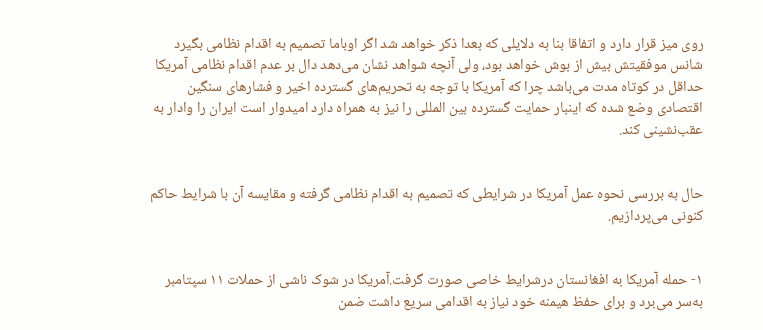روی میز قرار دارد و اتفاقا بنا به دلایلی که بعدا ذکر خواهد شد اگر اوباما تصمیم به اقدام نظامی بگیرد شانس موفقیتش بیش از بوش خواهد بود، ولی آنچه شواهد نشان می‌دهد دال بر عدم اقدام نظامی آمریکا حداقل در کوتاه مدت می‌باشد چرا که آمریکا با توجه به تحریم‌های گسترده اخیر و فشارهای سنگین اقتصادی وضع شده که اینبار حمایت گسترده بین المللی را نیز به همراه دارد امیدوار است ایران را وادار به عقب‌نشینی کند.


حال به بررسی نحوه عمل آمریکا در شرایطی که تصمیم به اقدام نظامی گرفته و مقایسه آن با شرایط حاکم کنونی می‌پردازیم.


۱- حمله آمریکا به افغانستان درشرایط خاصی صورت گرفت.آمریکا در شوک ناشی از حملات ۱۱ سپتامبر به‌سر می‌برد و برای حفظ هیمنه خود نیاز به اقدامی سریع داشت ضمن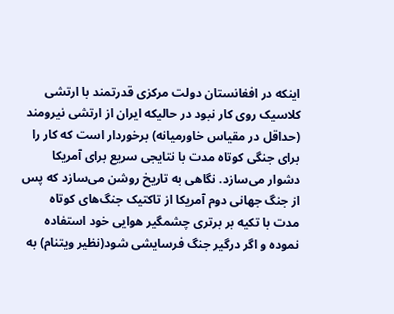اینکه در افغانستان دولت مرکزی قدرتمند با ارتشی کلاسیک روی کار نبود در حالیکه ایران از ارتشی نیرومند (حداقل در مقیاس خاورمیانه) برخوردار است که کار را برای جنگی کوتاه مدت با نتایجی سریع برای آمریکا دشوار می‌سازد. نگاهی به تاریخ روشن می‌سازد که پس از جنگ جهانی دوم آمریکا از تاکتیک جنگ‌های کوتاه مدت با تکیه بر برتری چشمگیر هوایی خود استفاده نموده و اگر درگیر جنگ فرسایشی شود(نظیر ویتنام) به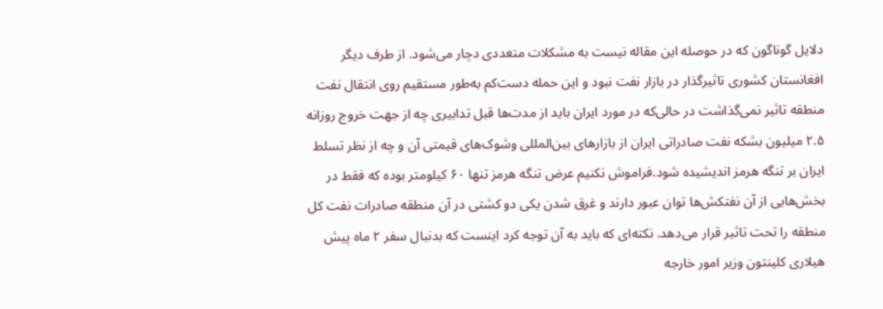دلایل گوناگون که در حوصله این مقاله نیست به مشکلات متعددی دچار می‌شود. از طرف دیگر افغانستان کشوری تاثیرگذار در بازار نفت نبود و این حمله دست‌کم به‌طور مستقیم روی انتقال نفت منطقه تاثیر نمی‌گذاشت در حالی‌که در مورد ایران باید از مدت‌ها قبل تدابیری چه از جهت خروج روزانه ۲.۵ میلیون بشکه نفت صادراتی ایران از بازارهای بین‌المللی وشوک‌های قیمتی آن و چه از نظر تسلط ایران بر تنگه هرمز اندیشیده شود.فراموش نکنیم عرض تنگه هرمز تنها ۶۰ کیلومتر بوده که فقط در بخش‌هایی از آن نفتکش‌ها توان عبور دارند و غرق شدن یکی دو کشتی در آن منطقه صادرات نفت کل منطقه را تحت تاثیر قرار می‌دهد. نکته‌ای که باید به آن توجه کرد اینست که بدنبال سفر ۲ ماه پیش هیلاری کلینتون وزیر امور خارجه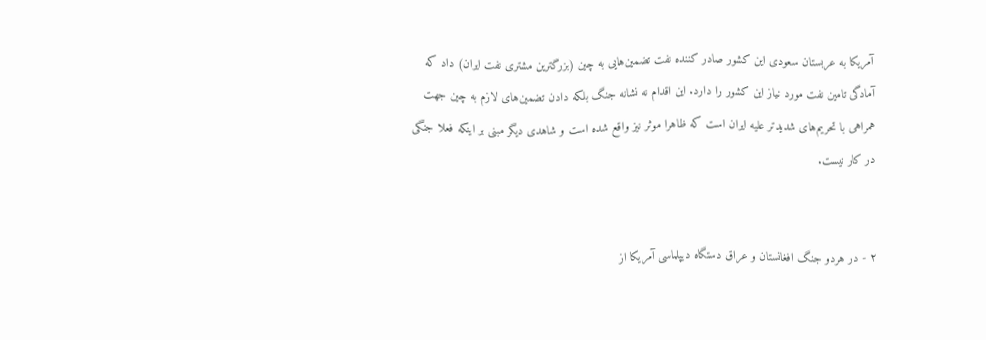آمریکا به عربستان سعودی این کشور صادر کننده نفت تضمین‌هایی به چین (بزرگترین مشتری نفت ایران) داد که آمادگی تامین نفت مورد نیاز این کشور را دارد. این اقدام نه نشانه جنگ بلکه دادن تضمین‌های لازم به چین جهت همراهی با تحریم‌های شدیدتر علیه ایران است که ظاهرا موثر نیز واقع شده است و شاهدی دیگر مبنی بر اینکه فعلا جنگی در کار نیست.


۲ - در هردو جنگ افغانستان و عراق دستگاه دیپلماسی آمریکا از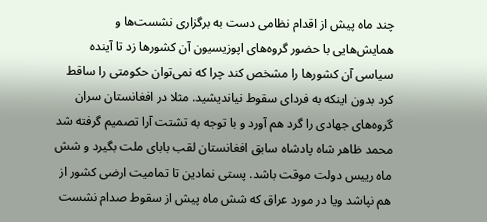چند ماه پیش از اقدام نظامی دست به برگزاری نشست‌ها و همایش‌هایی با حضور گروه‌های اپوزیسیون آن کشورها زد تا آینده سیاسی آن کشورها را مشخص کند چرا که نمی‌توان حکومتی را ساقط کرد بدون اینکه به فردای سقوط نیاندیشید. مثلا در افغانستان سران گروه‌های جهادی را گرد هم آورد و با توجه به تشتت آرا تصمیم گرفته شد محمد ظاهر شاه پادشاه سابق افغانستان لقب بابای ملت بگیرد و شش ماه رییس دولت موقت باشد. پستی نمادین تا تمامیت ارضی کشور از هم نپاشد ویا در مورد عراق که شش ماه پیش از سقوط صدام نشست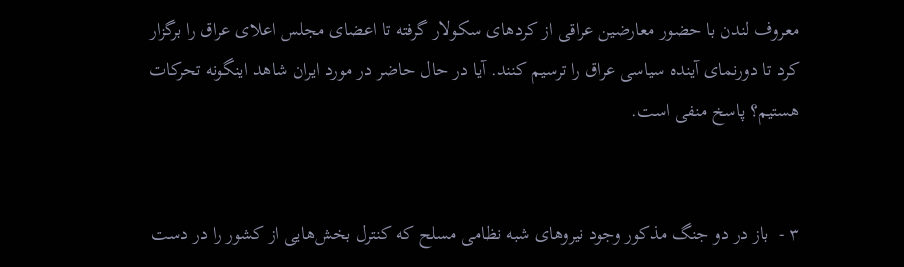معروف لندن با حضور معارضین عراقی از کردهای سکولار گرفته تا اعضای مجلس اعلای عراق را برگزار کرد تا دورنمای آینده سیاسی عراق را ترسیم کنند. آیا در حال حاضر در مورد ایران شاهد اینگونه تحرکات هستیم؟ پاسخ منفی است.


۳ -  باز در دو جنگ مذکور وجود نیروهای شبه نظامی مسلح که کنترل بخش‌هایی از کشور را در دست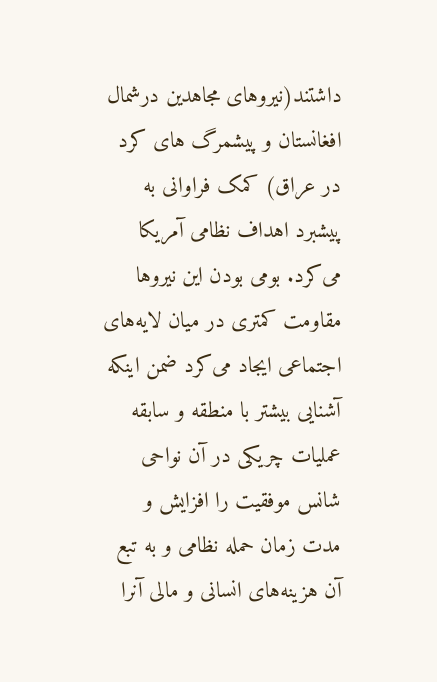داشتند(نیروهای مجاهدین درشمال افغانستان و پیشمرگ های کرد در عراق) کمک فراوانی به پیشبرد اهداف نظامی آمریکا می‌کرد. بومی بودن این نیروها مقاومت کمتری در میان لایه‌های اجتماعی ایجاد می‌کرد ضمن اینکه آشنایی بیشتر با منطقه و سابقه عملیات چریکی در آن نواحی شانس موفقیت را افزایش و مدت زمان حمله نظامی و به تبع آن هزینه‌های انسانی و مالی آنرا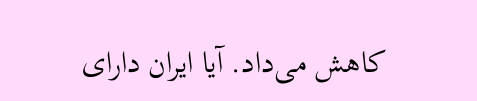کاهش می‌داد. آیا ایران دارای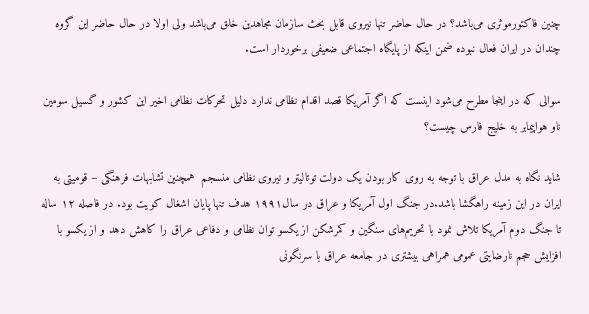چنین فاکتورموثری می‌باشد؟ در حال حاضر تنها نیروی قابل بحث سازمان مجاهدین خلق می‌باشد ولی اولا در حال حاضر این گروه چندان در ایران فعال نبوده ضمن اینکه از پایگاه اجتماعی ضعیفی برخوردار است.

سوالی که در اینجا مطرح می‌شود اینست که اگر آمریکا قصد اقدام نظامی ندارد دلیل تحرکات نظامی اخیر این کشور و گسیل سومین ناو هواپیمابر به خلیج فارس چیست؟

شاید نگاه به مدل عراق با توجه به روی کار بودن یک دولت توتالیتر و نیروی نظامی منسجم  همچنین تشابهات فرهنگی – قومیتی به ایران در این زمینه راهگشا باشد.در جنگ اول آمریکا و عراق در سال۱۹۹۱ هدف تنها پایان اشغال کویت بود. در فاصله ۱۲ ساله تا جنگ دوم آمریکا تلاش نمود با تحریم‌های سنگین و کمرشکن از یکسو توان نظامی و دفاعی عراق را کاهش دهد و از یکسو با افزایش حجم نارضایتی عمومی همراهی بیشتری در جامعه عراق با سرنگونی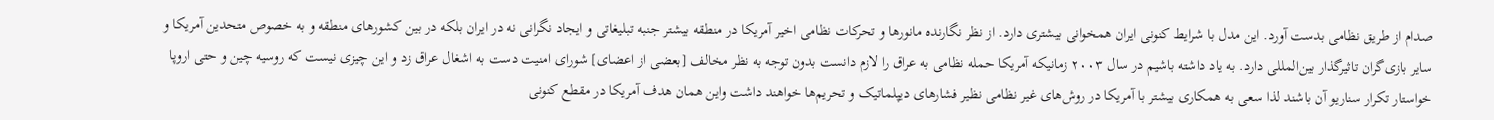صدام از طریق نظامی بدست آورد. این مدل با شرایط کنونی ایران همخوانی بیشتری دارد. از نظر نگارنده مانورها و تحرکات نظامی اخیر آمریکا در منطقه بیشتر جنبه تبلیغاتی و ایجاد نگرانی نه در ایران بلکه در بین کشورهای منطقه و به خصوص متحدین آمریکا و سایر بازی‌گران تاثیرگذار بین‌المللی دارد. به یاد داشته باشیم در سال ۲۰۰۳ زمانیکه آمریکا حمله نظامی به عراق را لازم دانست بدون توجه به نظر مخالف [بعضی از اعضای] شورای امنیت دست به اشغال عراق زد و این چیزی نیست که روسیه چین و حتی اروپا خواستار تکرار سناریو آن باشند لذا سعی به همکاری بیشتر با آمریکا در روش‌های غیر نظامی نظیر فشارهای دیپلماتیک و تحریم‌ها خواهند داشت واین همان هدف آمریکا در مقطع کنونی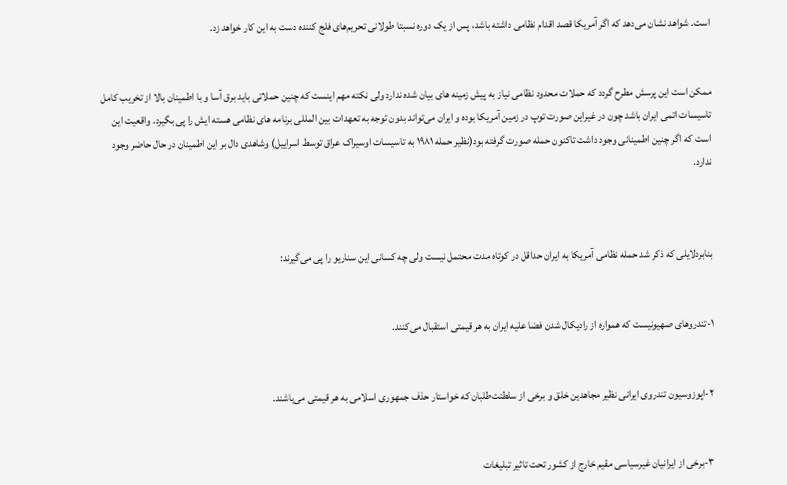است. شواهد نشان می‌دهد که اگر آمریکا قصد اقدام نظامی داشته باشد، پس از یک دوره نسبتا طولانی تحریم‌های فلج کننده دست به این کار خواهد زد.


ممکن است این پرسش مطرح گردد که حملات محدود نظامی نیاز به پیش زمینه های بیان شده ندارد ولی نکته مهم اینست که چنین حملاتی باید برق آسا و با اطمینان بالا از تخریب کامل تاسیسات اتمی ایران باشد چون در غیراین صورت توپ در زمین آمریکا بوده و ایران می‌تواند بدون توجه به تعهدات بین المللی برنامه های نظامی هسته ایش را پی بگیرد. واقعیت این است که اگر چنین اطمینانی وجود داشت تاکنون حمله صورت گرفته بود(نظیر حمله ۱۹۸۱ به تاسیسات اوسیراک عراق توسط اسراییل) وشاهدی دال بر این اطمینان در حال حاضر وجود ندارد.



بنابردلایلی که ذکر شد حمله نظامی آمریکا به ایران حداقل در کوتاه مدت محتمل نیست ولی چه کسانی این سناریو را پی می‌گیرند:


۱-تندروهای صهیونیست که همواره از رادیکال شدن فضا علیه ایران به هر قیمتی استقبال می‌کنند.


۲-اپوزوسیون تندروی ایرانی نظیر مجاهدین خلق و برخی از سلطنت‌طلبان که خواستار حذف جمهوری اسلامی به هر قیمتی می‌باشند.


۳-برخی از ایرانیان غیرسیاسی مقیم خارج از کشور تحت تاثیر تبلیغات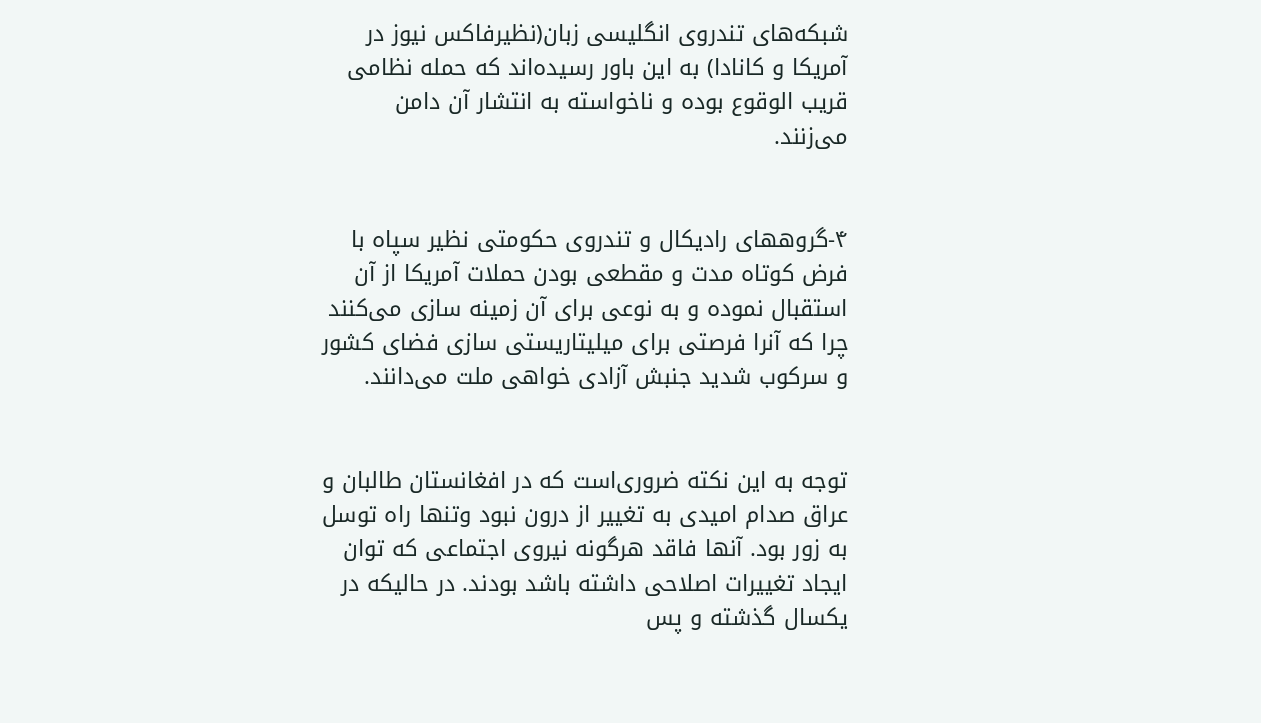شبکه‌های تندروی انگلیسی زبان(نظیرفاکس نیوز در آمریکا و کانادا) به این باور رسیده‌اند که حمله نظامی قریب الوقوع بوده و ناخواسته به انتشار آن دامن می‌زنند.


۴-گروههای رادیکال و تندروی حکومتی نظیر سپاه با فرض کوتاه مدت و مقطعی بودن حملات آمریکا از آن استقبال نموده و به نوعی برای آن زمینه سازی می‌کنند چرا که آنرا فرصتی برای میلیتاریستی سازی فضای کشور و سرکوب شدید جنبش آزادی خواهی ملت می‌دانند.


توجه به این نکته ضروری‌است که در افغانستان طالبان و عراق صدام امیدی به تغییر از درون نبود وتنها راه توسل به زور بود. آنها فاقد هرگونه نیروی اجتماعی که توان ایجاد تغییرات اصلاحی داشته باشد بودند. در حالیکه در یکسال گذشته و پس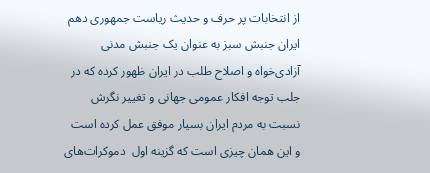از انتخابات پر حرف و حدیث ریاست جمهوری دهم ایران جنبش سبز به عنوان یک جنبش مدنی آزادی‌خواه و اصلاح طلب در ایران ظهور کرده که در جلب توجه افکار عمومی جهانی و تغییر نگرش نسبت به مردم ایران بسیار موفق عمل کرده است و این همان چیزی است که گزینه اول  دموکرات‌های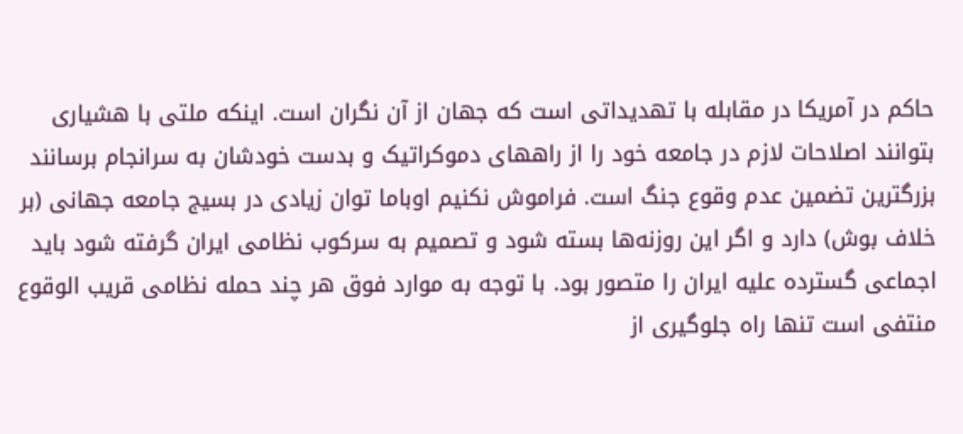حاکم در آمریکا در مقابله با تهدیداتی است که جهان از آن نگران است. اینکه ملتی با هشیاری بتوانند اصلاحات لازم در جامعه خود را از راههای دموکراتیک و بدست خودشان به سرانجام برسانند بزرگترین تضمین عدم وقوع جنگ است. فراموش نکنیم اوباما توان زیادی در بسیج جامعه جهانی (بر خلاف بوش) دارد و اگر این روزنه‌ها بسته شود و تصمیم به سرکوب نظامی ایران گرفته شود باید اجماعی گسترده علیه ایران را متصور بود. با توجه به موارد فوق هر چند حمله نظامی قریب الوقوع منتفی است تنها راه جلوگیری از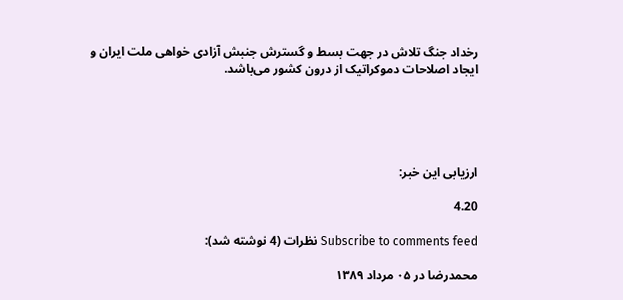رخداد جنگ تلاش در جهت بسط و گسترش جنبش آزادی خواهی ملت ایران و ایجاد اصلاحات دموکراتیک از درون کشور می‌باشد.





ارزیابی این خبر:

4.20

Subscribe to comments feed نظرات (4 نوشته شد):

محمدرضا در ۰۵ مرداد ۱۳۸۹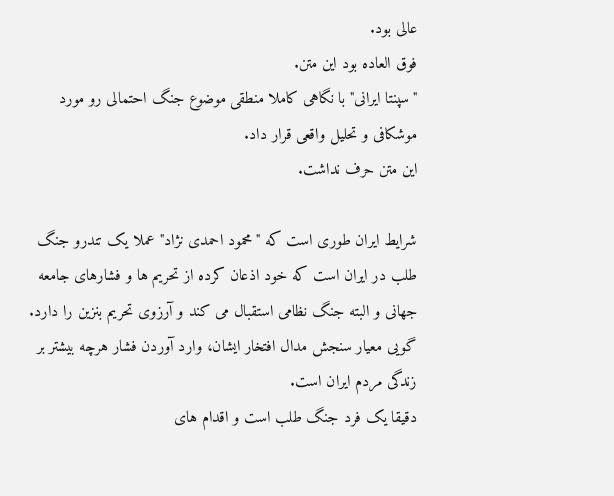عالی بود.
فوق العاده بود این متن.
"سپنتا ایرانی" با نگاهی کاملا منطقی موضوع جنگ احتمالی رو مورد موشکافی و تحلیل واقعی قرار داد.
این متن حرف نداشت.

شرایط ایران طوری است که "محمود احمدی نژاد" عملا یک تندرو جنگ طلب در ایران است که خود اذعان کرده از تحریم ها و فشارهای جامعه جهانی و البته جنگ نظامی استقبال می کند و آرزوی تحریم بنزین را دارد.
گویی معیار سنجش مدال افتخار ایشان، وارد آوردن فشار هرچه بیشتر بر زندگی مردم ایران است.
دقیقا یک فرد جنگ طلب است و اقدام های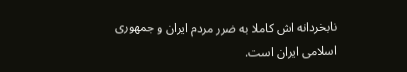نابخردانه اش کاملا به ضرر مردم ایران و جمهوری اسلامی ایران است.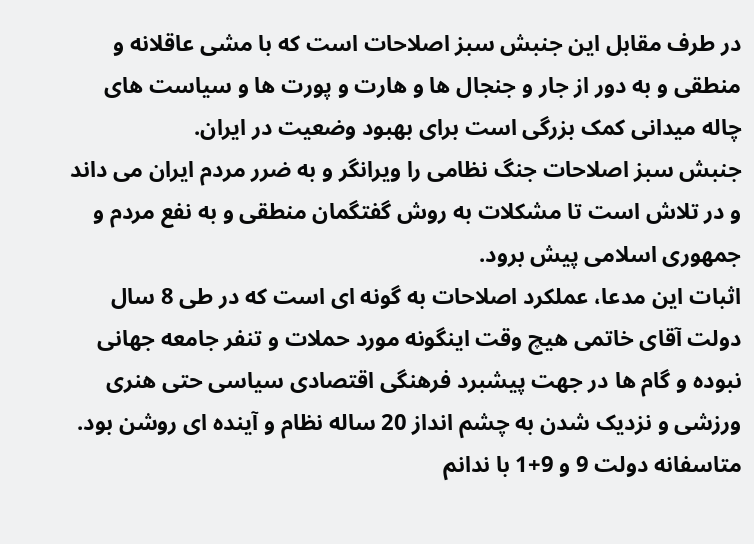در طرف مقابل این جنبش سبز اصلاحات است که با مشی عاقلانه و منطقی و به دور از جار و جنجال ها و هارت و پورت ها و سیاست های چاله میدانی کمک بزرگی است برای بهبود وضعیت در ایران.
جنبش سبز اصلاحات جنگ نظامی را ویرانگر و به ضرر مردم ایران می داند و در تلاش است تا مشکلات به روش گفتگمان منطقی و به نفع مردم و جمهوری اسلامی پیش برود.
اثبات این مدعا، عملکرد اصلاحات به گونه ای است که در طی 8 سال دولت آقای خاتمی هیچ وقت اینگونه مورد حملات و تنفر جامعه جهانی نبوده و گام ها در جهت پیشبرد فرهنگی اقتصادی سیاسی حتی هنری ورزشی و نزدیک شدن به چشم انداز 20 ساله نظام و آینده ای روشن بود.
متاسفانه دولت 9 و 9+1 با ندانم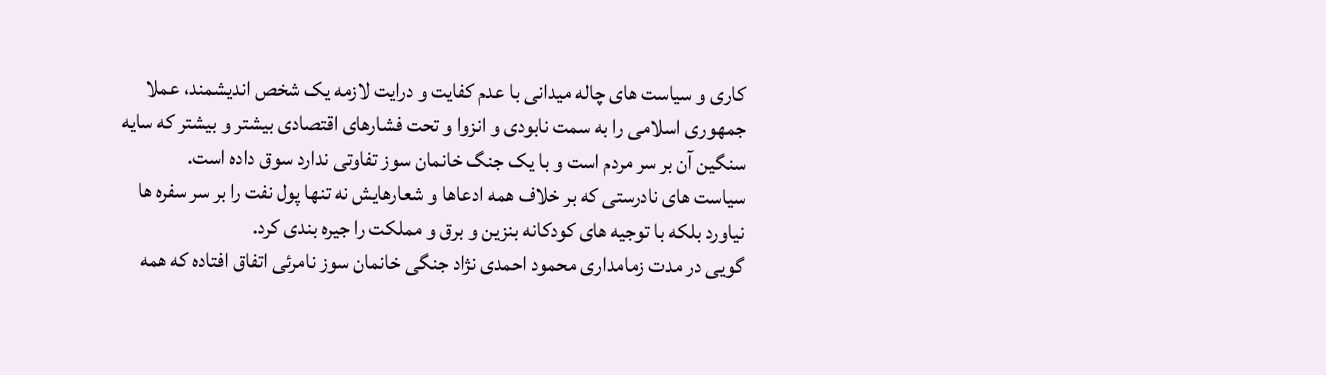کاری و سیاست های چاله میدانی با عدم کفایت و درایت لازمه یک شخص اندیشمند، عملا جمهوری اسلامی را به سمت نابودی و انزوا و تحت فشارهای اقتصادی بیشتر و بیشتر که سایه سنگین آن بر سر مردم است و با یک جنگ خانمان سوز تفاوتی ندارد سوق داده است.
سیاست های نادرستی که بر خلاف همه ادعاها و شعارهایش نه تنها پول نفت را بر سر سفره ها نیاورد بلکه با توجیه های کودکانه بنزین و برق و مملکت را جیره بندی کرد.
گویی در مدت زمامداری محمود احمدی نژاد جنگی خانمان سوز نامرئی اتفاق افتاده که همه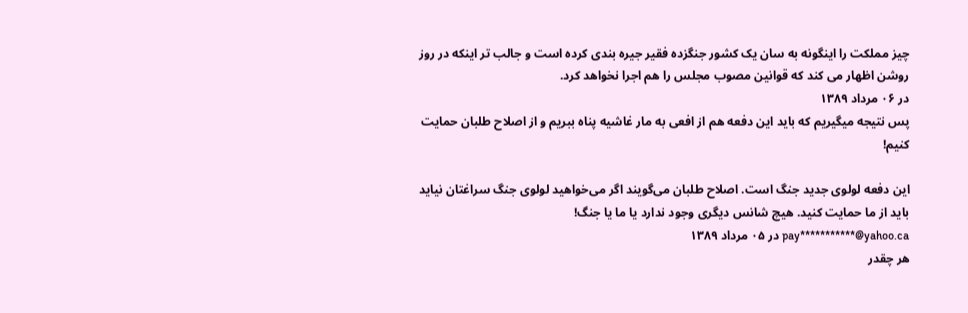چیز مملکت را اینگونه به سان یک کشور جنگزده فقیر جیره بندی کرده است و جالب تر اینکه در روز روشن اظهار می کند که قوانین مصوب مجلس را هم اجرا نخواهد کرد.
در ۰۶ مرداد ۱۳۸۹
پس نتیجه میگیریم که باید این دفعه هم از افعی به مار غاشیه پناه ببریم و از اصلاح طلبان حمایت کنیم!

این دفعه لولوی جدید جنگ است. اصلاح طلبان می‌گویند اگر می‌خواهید لولوی جنگ سراغتان نیاید باید از ما حمایت کنید. هیچ شانس دیگری وجود ندارد یا ما یا جنگ!
pay***********@yahoo.ca در ۰۵ مرداد ۱۳۸۹
هر چقدر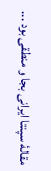مقالۀ سپنتا ایرانی بجا و منطقی بود ...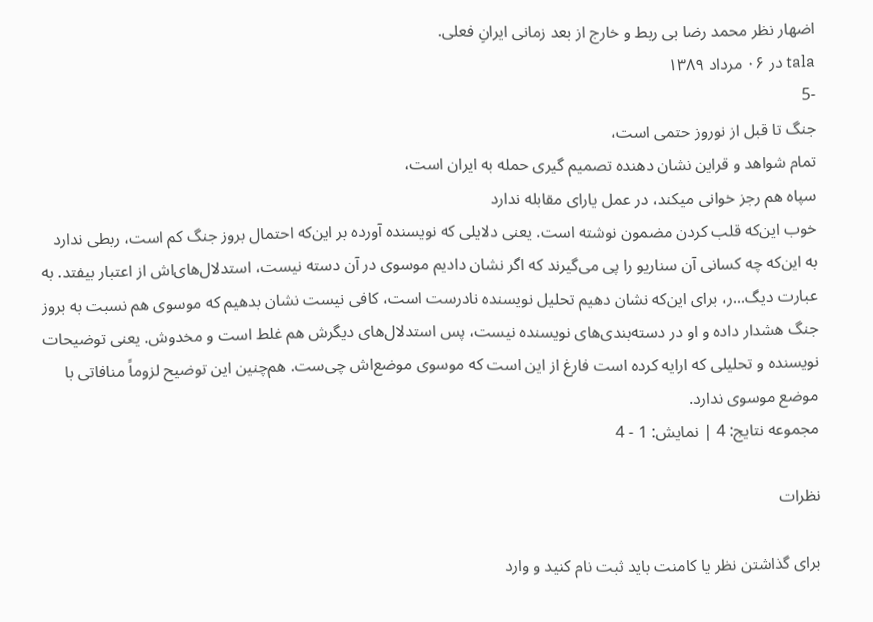اضهار نظر محمد رضا بی ربط و خارج از بعد زمانی ایرانِ فعلی.
tala در ۰۶ مرداد ۱۳۸۹
-5
جنگ تا قبل از نوروز حتمی است،
تمام شواهد و قراین نشان دهنده تصمیم گیری حمله به ایران است،
سپاه هم رجز خوانی میکند، در عمل یارای مقابله ندارد
خوب این‌که قلب کردن مضمون نوشته است. یعنی دلایلی که نويسنده آورده بر اين‌که احتمال بروز جنگ کم است، ربطی ندارد به اين‌که چه کسانی آن سناریو را پی می‌گیرند که اگر نشان دادیم موسوی در آن دسته نیست، استدلال‌های‌اش از اعتبار بیفتد. به عبارت دیگ...ر، برای اين‌که نشان دهيم تحلیل نويسنده نادرست است، کافی نيست نشان بدهيم که موسوی هم نسبت به بروز جنگ هشدار داده و او در دسته‌بندی‌های نويسنده نيست، پس استدلال‌های ديگرش هم غلط است و مخدوش. یعنی توضیحات نويسنده و تحلیلی که ارایه کرده است فارغ از این است که موسوی موضع‌اش چی‌ست. هم‌چنين اين توضیح لزوماً منافاتی با موضع موسوی ندارد.
مجموعه نتایج: 4 | نمایش: 1 - 4

نظرات

برای گذاشتن نظر یا کامنت باید ثبت نام کنید و وارد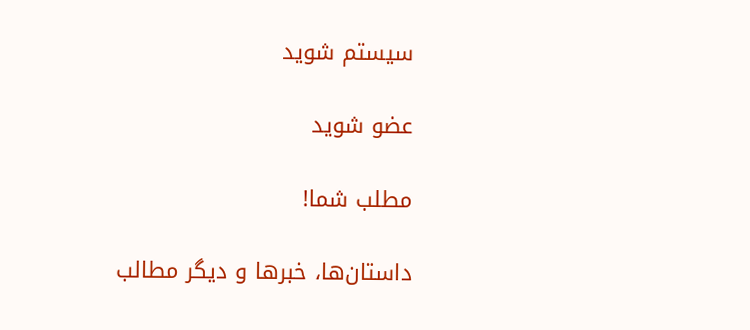سیستم شوید

عضو شوید

مطلب شما!

داستان‌ها‌، خبر‌ها و دیگر مطالب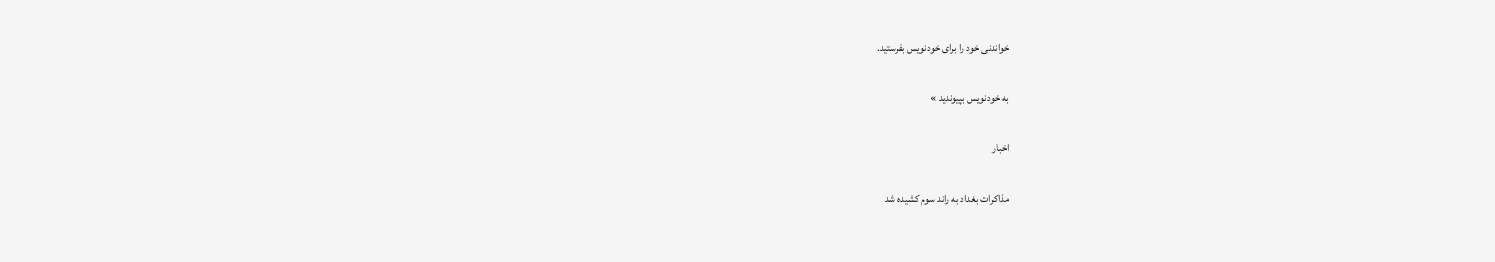خواندنی خود را برای خودنویس بفرستید.

به خودنویس بپیوندید »

اخبار

مذاکرات بغداد به راند سوم کشیده شد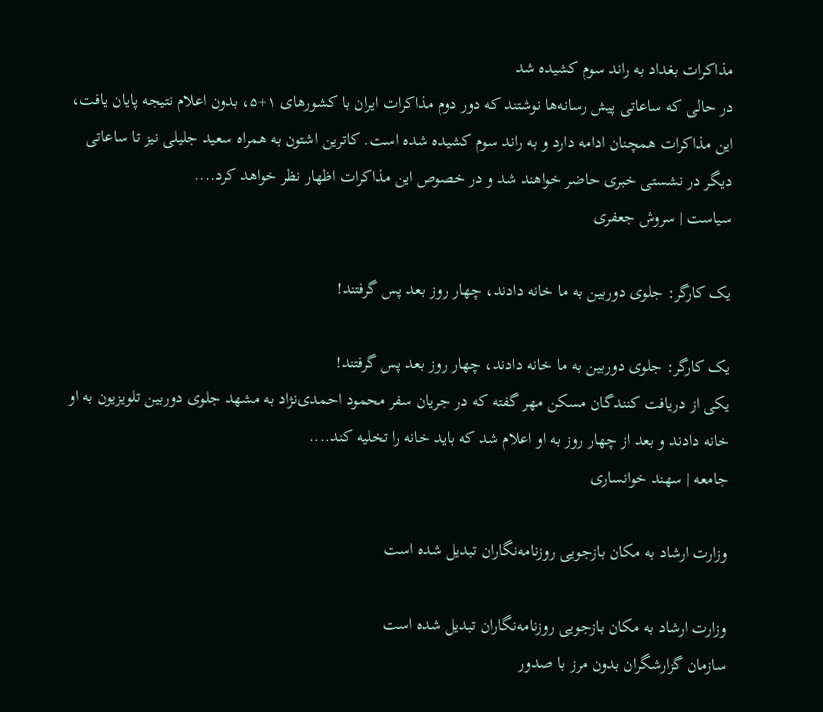مذاکرات بغداد به راند سوم کشیده شد
در حالی که ساعاتی پیش رسانه‌ها نوشتند که دور دوم مذاکرات ایران با کشورهای ۱+۵، بدون اعلام نتیجه پایان یافت، این مذاکرات همچنان ادامه دارد و به راند سوم کشیده شده است. کاترین اشتون به همراه سعید جلیلی نیز تا ساعاتی دیگر در نشستی خبری حاضر خواهند شد و در خصوص این مذاکرات اظهار نظر خواهد کرد....
سیاست | سروش جعفری

یک کارگر: جلوی دوربین به ما خانه دادند، چهار روز بعد پس گرفتند!

یک کارگر: جلوی دوربین به ما خانه دادند، چهار روز بعد پس گرفتند!
یکی از دریافت کنندگان مسکن مهر گفته که در جریان سفر محمود احمدی‌نژاد به مشهد جلوی دوربین تلویزیون به او خانه دادند و بعد از چهار روز به او اعلام شد که باید خانه را تخلیه کند....
جامعه | سهند خوانساری

وزارت ارشاد به مکان بازجویی روزنامه‌نگاران تبدیل شده است

وزارت ارشاد به مکان بازجویی روزنامه‌نگاران تبدیل شده است
سازمان گزارشگران بدون مرز با صدور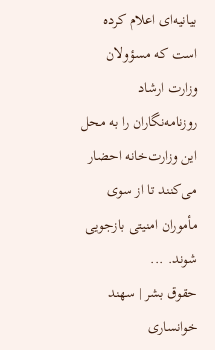بیانیه‌ای اعلام کرده است که مسؤولان وزارت ارشاد روزنامه‌نگاران را به محل این وزارت‌خانه احضار می‌کنند تا از سوی مأموران امنیتی بازجویی شوند. ...
حقوق بشر | سهند خوانساری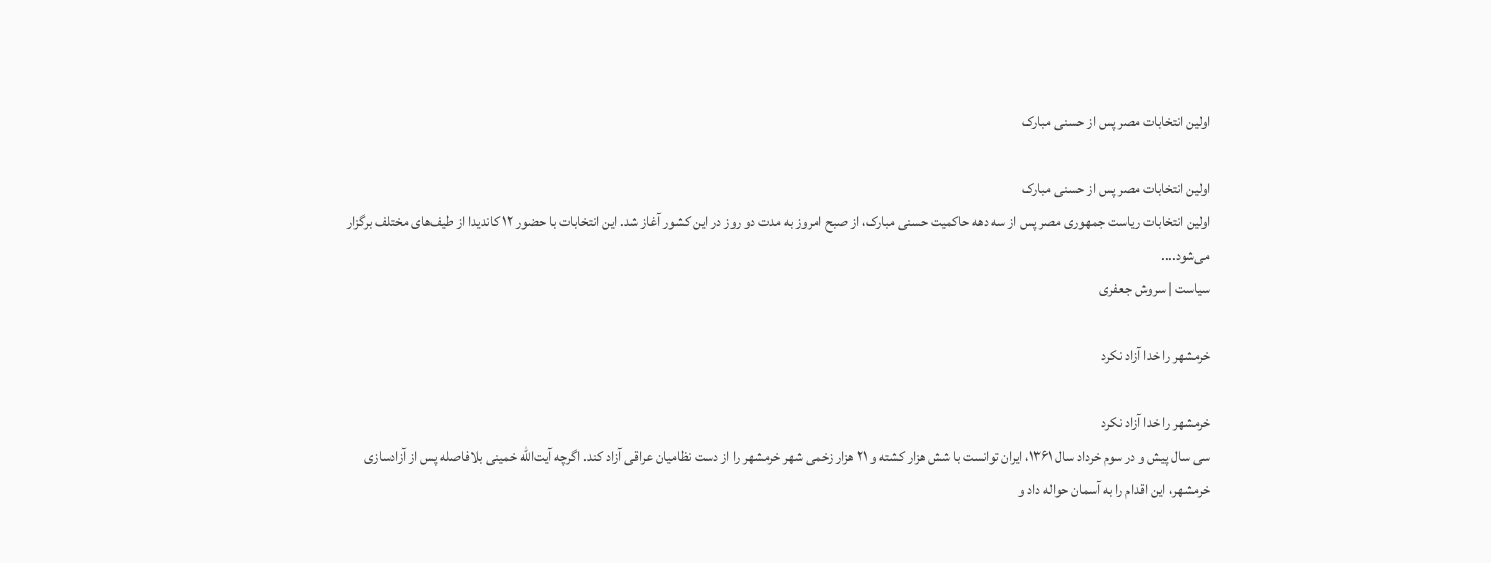اولین انتخابات مصر پس از حسنی مبارک

اولین انتخابات مصر پس از حسنی مبارک
اولین انتخابات ریاست جمهوری مصر پس از سه دهه حاکمیت حسنی مبارک، از صبح امروز به مدت دو روز در این کشور آغاز شد. این انتخابات با حضور ۱۲ کاندیدا از طیف‌های مختلف برگزار می‌شود....
سیاست | سروش جعفری

خرمشهر را خدا آزاد نکرد

خرمشهر را خدا آزاد نکرد
سی سال پیش و در سوم خرداد سال ۱۳۶۱، ایران توانست با شش هزار کشته و ۲۱ هزار زخمی شهر خرمشهر را از دست نظامیان عراقی آزاد کند. اگرچه آیت‌الله خمینی بلافاصله پس از آزادسازی خرمشهر، این اقدام را به آسمان حواله داد و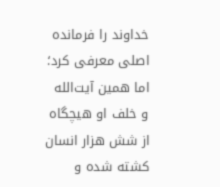خداوند را فرمانده اصلی معرفی کرد؛ اما همین آیت‌الله و خلف او هیچگاه از شش هزار انسان کشته شده و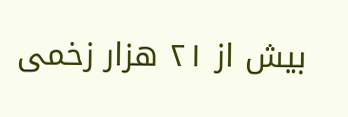بیش از ۲۱ هزار زخمی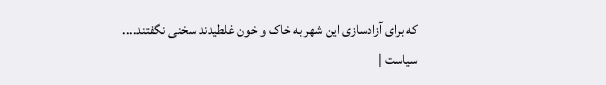که برای آزادسازی این شهر به خاک و خون غلطیدند سخنی نگفتند....
سیاست |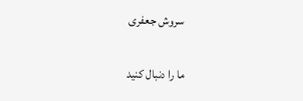سروش جعفری

ما را دنبال کنید